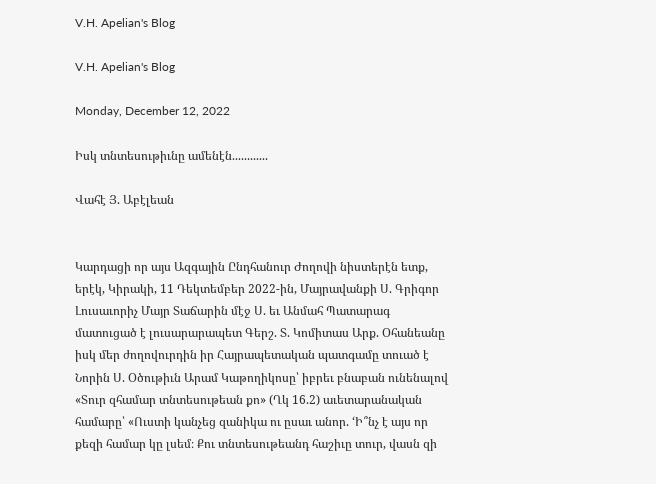V.H. Apelian's Blog

V.H. Apelian's Blog

Monday, December 12, 2022

Իսկ տնտեսութիւնը ամենէն............

Վահէ Յ. Աբէլեան


Կարդացի որ այս Ազգային Ընդհանուր Ժողովի նիստերէն ետք, երէկ, Կիրակի, 11 Դեկտեմբեր 2022-ին, Մայրավանքի Ս. Գրիգոր Լուսաւորիչ Մայր Տաճարին մէջ Ս. եւ Անմահ Պատարագ մատուցած է լուսարարապետ Գերշ. Տ. Կոմիտաս Արք. Օհանեանը իսկ մեր ժողովուրդին իր Հայրապետական պատգամը տուած է Նորին Ս. Օծութիւն Արամ Կաթողիկոսը՝ իբրեւ բնաբան ունենալով «Տուր զհամար տնտեսութեան քո» (Ղկ 16.2) աւետարանական համարը՝ «Ուստի կանչեց զանիկա ու ըսաւ անոր. ‘Ի՞նչ է այս որ քեզի համար կը լսեմ։ Քու տնտեսութեանդ հաշիւը տուր, վասն զի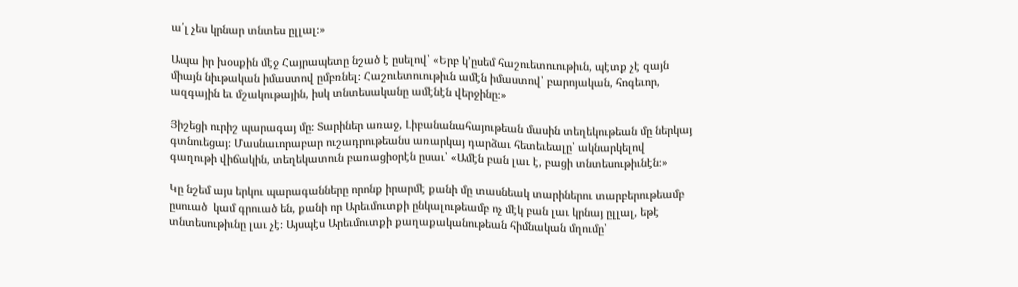ա՛լ չես կրնար տնտես ըլլալ։»

Ապա իր խօսքին մէջ Հայրապետը նշած է ըսելով՝ «Երբ կ՚ըսեմ հաշուետուութիւն, պէտք չէ զայն միայն նիւթական իմաստով ըմբռնել։ Հաշուետուութիւն ամէն իմաստով՝ բարոյական, հոգեւոր, ազգային եւ մշակութային, իսկ տնտեսականը ամէնէն վերջինը։»

Յիշեցի ուրիշ պարագայ մը։ Տարիներ առաջ, Լիբանանահայութեան մասին տեղեկութեան մը ներկայ գտնուեցայ։ Մասնաւորաբար ուշադրութեանս առարկայ դարձաւ հետեւեալը՝ ակնարկելով գաղութի վիճակին, տեղեկատուն բառացիօրէն ըսաւ՝ «Ամէն բան լաւ է, բացի տնտեսութիւնէն։»

Կը նշեմ այս երկու պարագանները որոնք իրարմէ քանի մը տասնեակ տարիներու տարբերութեամբ ըսուած  կամ գրուած են, քանի որ Արեւմուտքի ընկալութեամբ ոչ մէկ բան լաւ կրնայ ըլլալ, եթէ տնտեսութիւնը լաւ չէ։ Այսպէս Արեւմուտքի քաղաքականութեան հիմնական մղումը՝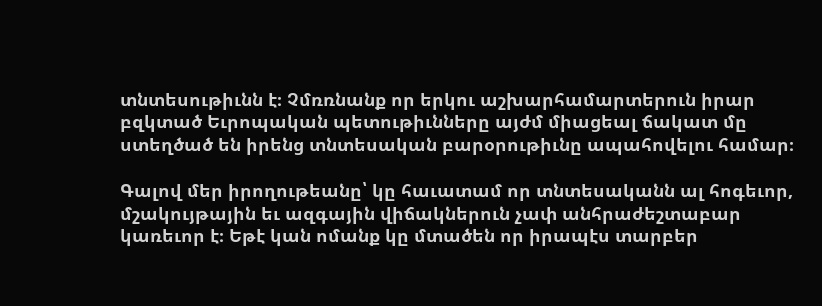տնտեսութիւնն է։ Չմռռնանք որ երկու աշխարհամարտերուն իրար բզկտած Եւրոպական պետութիւնները այժմ միացեալ ճակատ մը ստեղծած են իրենց տնտեսական բարօրութիւնը ապահովելու համար։

Գալով մեր իրողութեանը՝ կը հաւատամ որ տնտեսականն ալ հոգեւոր, մշակույթային եւ ազգային վիճակներուն չափ անհրաժեշտաբար կառեւոր է։ Եթէ կան ոմանք կը մտածեն որ իրապէս տարբեր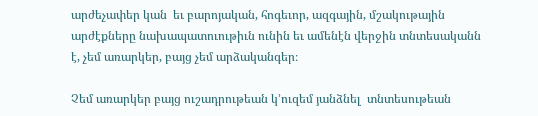արժեչափեր կան  եւ բարոյական, հոգեւոր, ազգային, մշակութային արժէքները նախապատուութիւն ունին եւ ամենէն վերջին տնտեսականն է, չեմ առարկեր, բայց չեմ արձականգեր։

Չեմ առարկեր բայց ուշադրութեան կ՚ուզեմ յանձնել  տնտեսութեան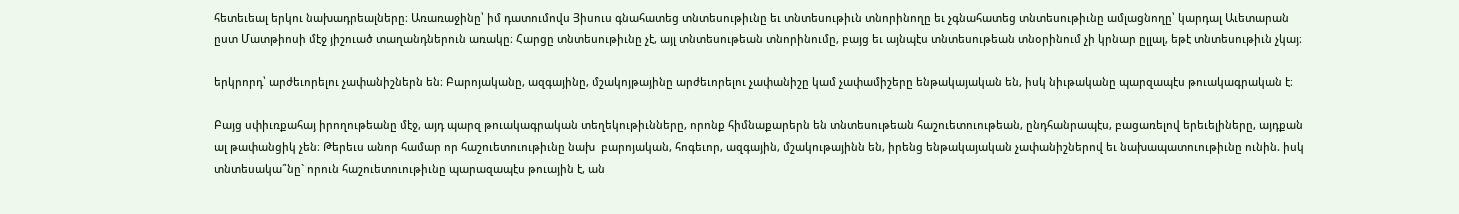հետեւեալ երկու նախադրեալները։ Առառաջինը՝ իմ դատումովս Յիսուս գնահատեց տնտեսութիւնը եւ տնտեսութիւն տնորինողը եւ չգնահատեց տնտեսութիւնը ամլացնողը՝ կարդալ Աւետարան ըստ Մատթիոսի մէջ յիշուած տաղանդներուն առակը։ Հարցը տնտեսութիւնը չէ, այլ տնտեսութեան տնորինումը, բայց եւ այնպէս տնտեսութեան տնօրինում չի կրնար ըլլալ, եթէ տնտեսութիւն չկայ։

երկրորդ՝ արժեւորելու չափանիշներն են։ Բարոյականը, ազգայինը, մշակոյթայինը արժեւորելու չափանիշը կամ չափամիշերը ենթակայական են, իսկ նիւթականը պարզապէս թուակագրական է։

Բայց սփիւռքահայ իրողութեանը մէջ, այդ պարզ թուակագրական տեղեկութիւնները, որոնք հիմնաքարերն են տնտեսութեան հաշուետուութեան, ընդհանրապէս, բացառելով երեւելիները, այդքան ալ թափանցիկ չեն։ Թերեւս անոր համար որ հաշուետուութիւնը նախ  բարոյական, հոգեւոր, ազգային, մշակութայինն են, իրենց ենթակայական չափանիշներով եւ նախապատուութիւնը ունին. իսկ տնտեսակա՞նը` որուն հաշուետուութիւնը պարազապէս թուային է, ան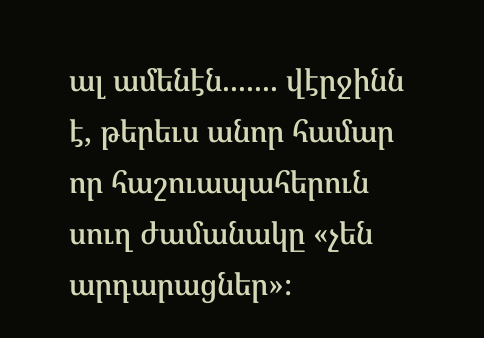ալ ամենէն....... վէրջինն է, թերեւս անոր համար որ հաշուապահերուն սուղ ժամանակը «չեն արդարացներ»։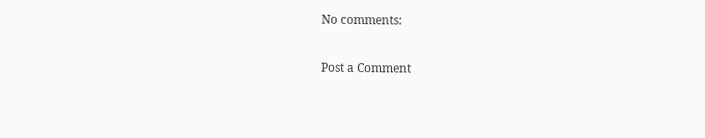No comments:

Post a Comment